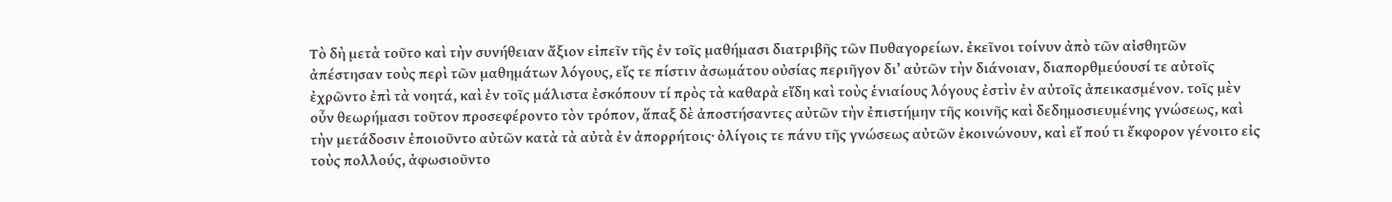Τὸ δὴ μετὰ τοῦτο καὶ τὴν συνήθειαν ἄξιον εἰπεῖν τῆς ἐν τοῖς μαθήμασι διατριβῆς τῶν Πυθαγορείων. ἐκεῖνοι τοίνυν ἀπὸ τῶν αἰσθητῶν ἀπέστησαν τοὺς περὶ τῶν μαθημάτων λόγους, εἴς τε πίστιν ἀσωμάτου οὐσίας περιῆγον δι’ αὐτῶν τὴν διάνοιαν, διαπορθμεύουσί τε αὐτοῖς ἐχρῶντο ἐπὶ τὰ νοητά, καὶ ἐν τοῖς μάλιστα ἐσκόπουν τί πρὸς τὰ καθαρὰ εἴδη καὶ τοὺς ἑνιαίους λόγους ἐστὶν ἐν αὐτοῖς ἀπεικασμένον. τοῖς μὲν οὖν θεωρήμασι τοῦτον προσεφέροντο τὸν τρόπον, ἅπαξ δὲ ἀποστήσαντες αὐτῶν τὴν ἐπιστήμην τῆς κοινῆς καὶ δεδημοσιευμένης γνώσεως, καὶ τὴν μετάδοσιν ἐποιοῦντο αὐτῶν κατὰ τὰ αὐτὰ ἐν ἀπορρήτοις· ὀλίγοις τε πάνυ τῆς γνώσεως αὐτῶν ἐκοινώνουν, καὶ εἴ πού τι ἔκφορον γένοιτο εἰς τοὺς πολλούς, ἀφωσιοῦντο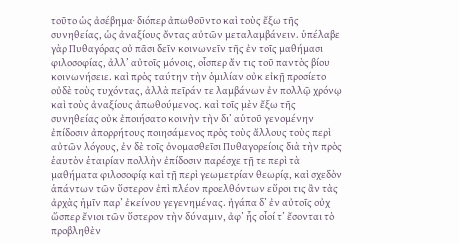τοῦτο ὡς ἀσέβημα· διόπερ ἀπωθοῦντο καὶ τοὺς ἔξω τῆς συνηθείας, ὡς ἀναξίους ὄντας αὐτῶν μεταλαμβάνειν. ὑπέλαβε γὰρ Πυθαγόρας οὐ πᾶσι δεῖν κοινωνεῖν τῆς ἐν τοῖς μαθήμασι φιλοσοφίας, ἀλλ’ αὐτοῖς μόνοις, οἷσπερ ἄν τις τοῦ παντὸς βίου κοινωνήσειε. καὶ πρὸς ταύτην τὴν ὁμιλίαν οὐκ εἰκῇ προσίετο οὐδὲ τοὺς τυχόντας, ἀλλὰ πεῖράν τε λαμβάνων ἐν πολλῷ χρόνῳ καὶ τοὺς ἀναξίους ἀπωθούμενος. καὶ τοῖς μὲν ἔξω τῆς συνηθείας οὐκ ἐποιήσατο κοινὴν τὴν δι’ αὑτοῦ γενομένην ἐπίδοσιν ἀπορρήτους ποιησάμενος πρὸς τοὺς ἄλλους τοὺς περὶ αὐτῶν λόγους, ἐν δὲ τοῖς ὀνομασθεῖσι Πυθαγορείοις διὰ τὴν πρὸς ἑαυτὸν ἑταιρίαν πολλὴν ἐπίδοσιν παρέσχε τῇ τε περὶ τὰ μαθήματα φιλοσοφίᾳ καὶ τῇ περὶ γεωμετρίαν θεωρίᾳ, καὶ σχεδὸν ἁπάντων τῶν ὕστερον ἐπὶ πλέον προελθόντων εὕροι τις ἂν τὰς ἀρχὰς ἡμῖν παρ’ ἐκείνου γεγενημένας. ἠγάπα δ’ ἐν αὐτοῖς οὐχ ὥσπερ ἔνιοι τῶν ὕστερον τὴν δύναμιν, ἀφ’ ἧς οἷοί τ’ ἔσονται τὸ προβληθὲν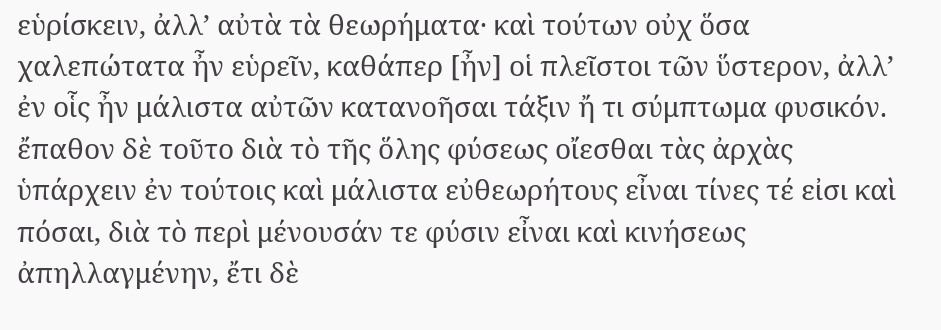εὑρίσκειν, ἀλλ’ αὐτὰ τὰ θεωρήματα· καὶ τούτων οὐχ ὅσα χαλεπώτατα ἦν εὑρεῖν, καθάπερ [ἦν] οἱ πλεῖστοι τῶν ὕστερον, ἀλλ’ ἐν οἷς ἦν μάλιστα αὐτῶν κατανοῆσαι τάξιν ἤ τι σύμπτωμα φυσικόν. ἔπαθον δὲ τοῦτο διὰ τὸ τῆς ὅλης φύσεως οἴεσθαι τὰς ἀρχὰς ὑπάρχειν ἐν τούτοις καὶ μάλιστα εὐθεωρήτους εἶναι τίνες τέ εἰσι καὶ πόσαι, διὰ τὸ περὶ μένουσάν τε φύσιν εἶναι καὶ κινήσεως ἀπηλλαγμένην, ἔτι δὲ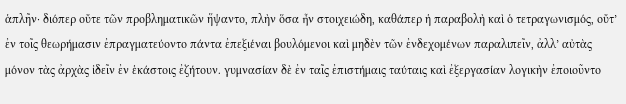ἁπλῆν· διόπερ οὔτε τῶν προβληματικῶν ἥψαντο, πλὴν ὅσα ἦν στοιχειώδη, καθάπερ ἡ παραβολὴ καὶ ὁ τετραγωνισμός, οὔτ’ ἐν τοῖς θεωρήμασιν ἐπραγματεύοντο πάντα ἐπεξιέναι βουλόμενοι καὶ μηδὲν τῶν ἐνδεχομένων παραλιπεῖν, ἀλλ’ αὐτὰς μόνον τὰς ἀρχὰς ἰδεῖν ἐν ἑκάστοις ἐζήτουν. γυμνασίαν δὲ ἐν ταῖς ἐπιστήμαις ταύταις καὶ ἐξεργασίαν λογικὴν ἐποιοῦντο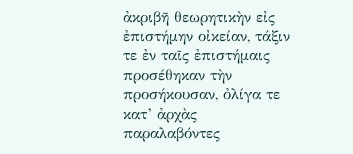ἀκριβῆ θεωρητικὴν εἰς ἐπιστήμην οἰκείαν, τάξιν τε ἐν ταῖς ἐπιστήμαις προσέθηκαν τὴν προσήκουσαν, ὀλίγα τε κατ’ ἀρχὰς παραλαβόντες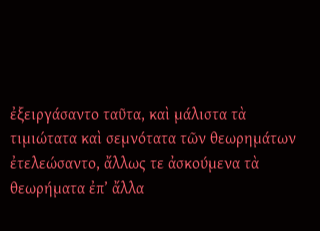ἐξειργάσαντο ταῦτα, καὶ μάλιστα τὰ τιμιώτατα καὶ σεμνότατα τῶν θεωρημάτων ἐτελεώσαντο, ἄλλως τε ἀσκούμενα τὰ θεωρήματα ἐπ’ ἄλλα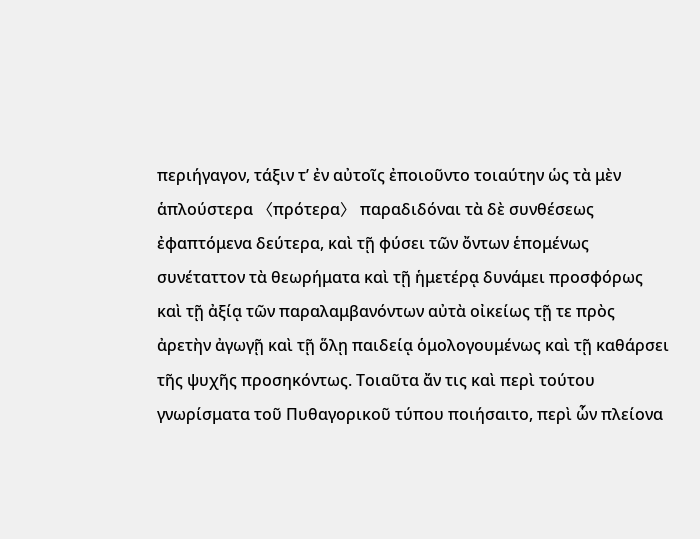περιήγαγον, τάξιν τ’ ἐν αὐτοῖς ἐποιοῦντο τοιαύτην ὡς τὰ μὲν ἁπλούστερα 〈πρότερα〉 παραδιδόναι τὰ δὲ συνθέσεως ἐφαπτόμενα δεύτερα, καὶ τῇ φύσει τῶν ὄντων ἑπομένως συνέταττον τὰ θεωρήματα καὶ τῇ ἡμετέρᾳ δυνάμει προσφόρως καὶ τῇ ἀξίᾳ τῶν παραλαμβανόντων αὐτὰ οἰκείως τῇ τε πρὸς ἀρετὴν ἀγωγῇ καὶ τῇ ὅλῃ παιδείᾳ ὁμολογουμένως καὶ τῇ καθάρσει τῆς ψυχῆς προσηκόντως. Τοιαῦτα ἄν τις καὶ περὶ τούτου γνωρίσματα τοῦ Πυθαγορικοῦ τύπου ποιήσαιτο, περὶ ὧν πλείονα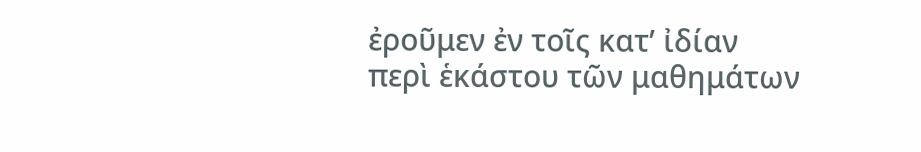ἐροῦμεν ἐν τοῖς κατ’ ἰδίαν περὶ ἑκάστου τῶν μαθημάτων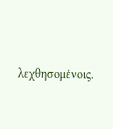λεχθησομένοις.